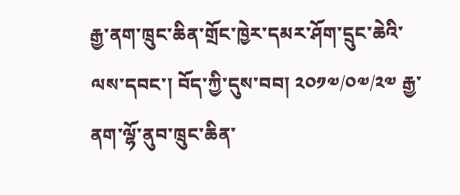རྒྱ་ནག་ཁྲུང་ཆིན་གྲོང་ཁྱེར་དམར་ཤོག་དྲུང་ཆེའི་ལས་དབང་། བོད་ཀྱི་དུས་བབ། ༢༠༡༧/༠༧/༢༧ རྒྱ་ནག་ལྷོ་ནུབ་ཁྲུང་ཆིན་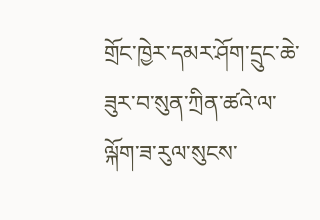གྲོང་ཁྱེར་དམར་ཤོག་དྲུང་ཆེ་ཟུར་བ་སུན་ཀྲིན་ཚའེ་ལ་ལྐོག་ཟ་རུལ་སུངས་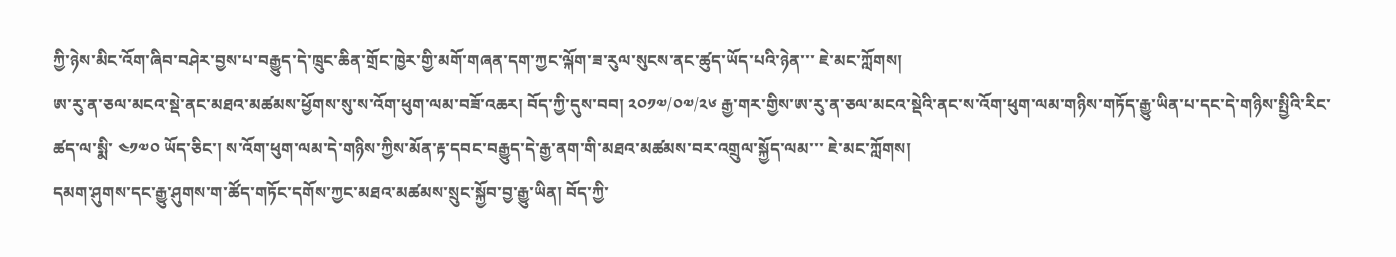ཀྱི་ཉེས་མིང་འོག་ཞིབ་བཤེར་བྱས་པ་བརྒྱུད་དེ་ཁྲུང་ཆིན་གྲོང་ཁྱེར་གྱི་མགོ་གཞན་དག་ཀྱང་ལྐོག་ཟ་རུལ་སུངས་ནང་ཚུད་ཡོད་པའི་ཉེན་་་ ཇེ་མང་ཀློགས།
ཨ་རུ་ན་ཅལ་མངའ་སྡེ་ནང་མཐའ་མཚམས་ཕྱོགས་སུ་ས་འོག་ཕུག་ལམ་བཟོ་འཆར། བོད་ཀྱི་དུས་བབ། ༢༠༡༧/༠༧/༢༦ རྒྱ་གར་གྱིས་ཨ་རུ་ན་ཅལ་མངའ་སྡེའི་ནང་ས་འོག་ཕུག་ལམ་གཉིས་གཏོད་རྒྱུ་ཡིན་པ་དང་དེ་གཉིས་སྤྱིའི་རིང་ཚད་ལ་སྨི་ ༤༡༧༠ ཡོད་ཅིང་། ས་འོག་ཕུག་ལམ་དེ་གཉིས་ཀྱིས་མོན་རྟ་དབང་བརྒྱུད་དེ་རྒྱ་ནག་གི་མཐའ་མཚམས་བར་འགྲུལ་སྐྱོད་ལམ་་་ ཇེ་མང་ཀློགས།
དམག་ཤུགས་དང་རྒྱུ་ཤུགས་ག་ཚོད་གཏོང་དགོས་ཀྱང་མཐའ་མཚམས་སྲུང་སྐྱོབ་བྱ་རྒྱུ་ཡིན། བོད་ཀྱི་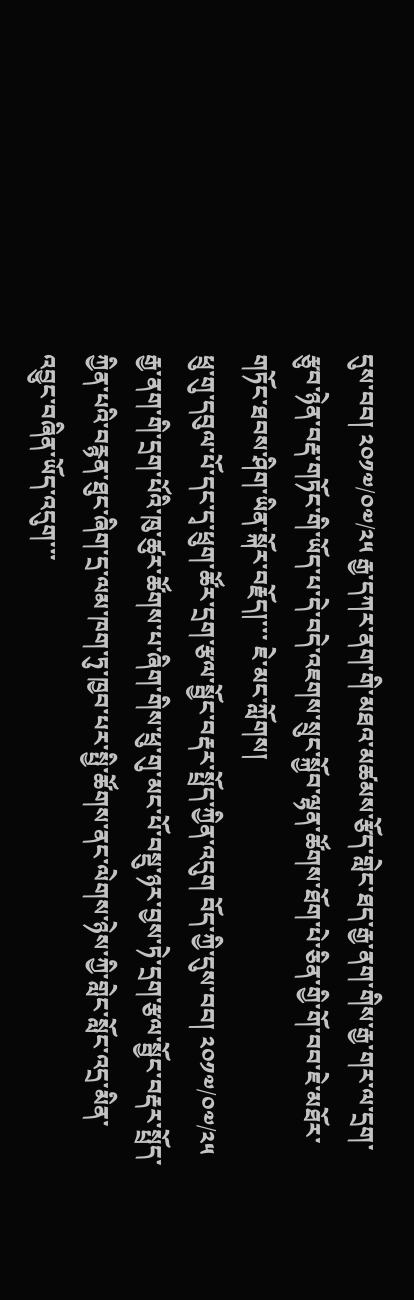དུས་བབ། ༢༠༡༧/༠༧/༢༥ རྒྱ་དཀར་ནག་གི་མཐའ་མཚམས་རྩོད་གླེང་ཐད་རྒྱ་ནག་གིས་རྒྱ་གར་ལ་དྲག་རྩུབ་ཉེན་བརྡ་གཏོང་གི་ཡོད་པ་དེ་བདེ་འཇགས་སྲུང་སྐྱོབ་ལྷན་ཚོགས་ཐོག་པེ་ཅིན་གྱི་གོ་བབ་ཇེ་མཐོར་གཏོང་ཐབས་ཤིག་ཡིན་སྐོར་བརྗོད།་་་ ཇེ་མང་ཀློགས།
ཕྲུ་གུ་དབུལ་པོ་དང་དྭ་ཕྲུག་ཚོར་དྲག་རྩལ་སྦྱོང་བརྡར་སྤྲོད་ཀྱིན་འདུག བོད་ཀྱི་དུས་བབ། ༢༠༡༧/༠༧/༢༥ རྒྱ་ནག་གི་དྲག་པོའི་ཁུ་ཚུར་ཚོགས་པ་ཞིག་གིས་ཕྲུ་གུ་མང་པོ་བསྡུ་ཉར་བྱས་ཏེ་དྲག་རྩལ་སྦྱོང་བརྡར་སྤྲོད་ཀྱིན་པའི་བརྙན་ཐུང་ཞིག་དྲ་ལམ་ཁག་ཏུ་ཁྱབ་པར་སྤྱི་ཚོགས་ནང་ལེགས་ཉེས་ཀྱི་གླེང་སློང་འདྲ་མིན་འབྱུང་བཞིན་ཡོད་འདུག་་་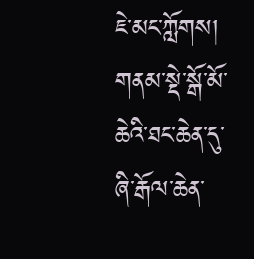ཇེ་མང་ཀློགས།
གནམ་སྡེ་སྒོ་མོ་ཆེའི་ཐང་ཆེན་དུ་ཞི་རྒོལ་ཆེན་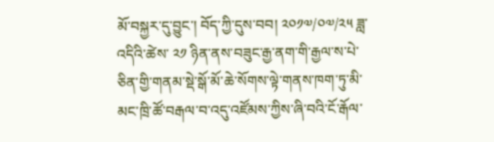མོ་བསྐྱར་དུ་བྱུང་། བོད་ཀྱི་དུས་བབ། ༢༠༡༧/༠༧/༢༥ ཟླ་འདིའི་ཚེས་ ༢༡ ཉིན་ནས་བཟུང་རྒྱ་ནག་གི་རྒྱལ་ས་པེ་ཅིན་གྱི་གནམ་སྡེ་སྒོ་མོ་ཆེ་སོགས་ལྟེ་གནས་ཁག་ཏུ་མི་མང་ཁྲི་ཚོ་བརྒལ་བ་འདུ་འཛོམས་ཀྱིས་ཞི་བའི་ངོ་རྒོལ་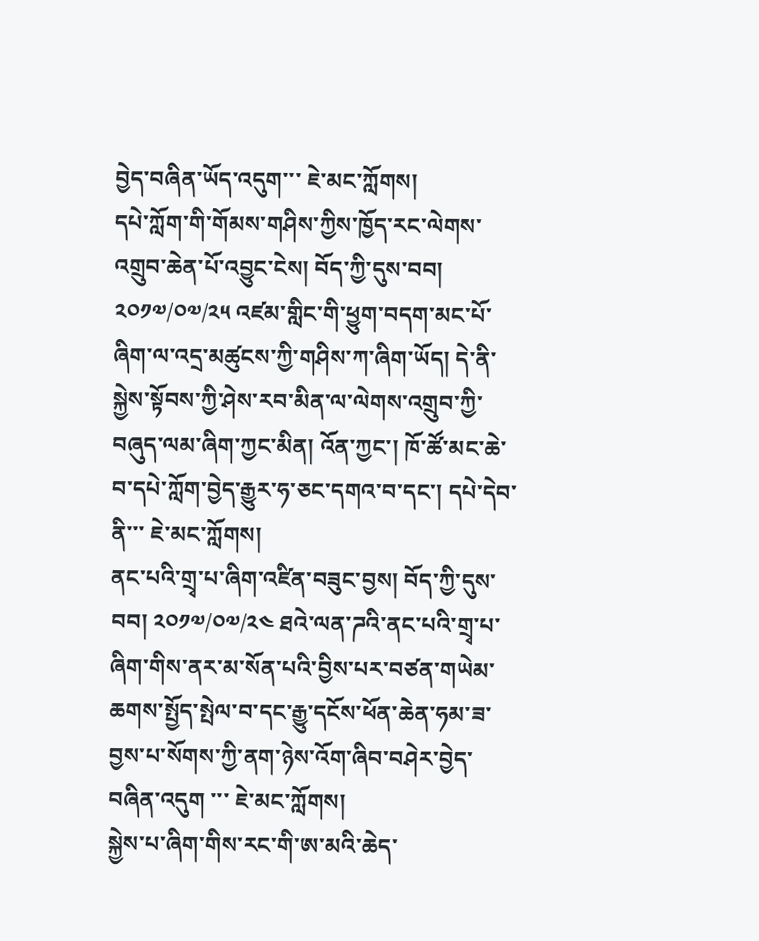བྱེད་བཞིན་ཡོད་འདུག་་་ ཇེ་མང་ཀློགས།
དཔེ་ཀློག་གི་གོམས་གཤིས་ཀྱིས་ཁྱོད་རང་ལེགས་འགྲུབ་ཆེན་པོ་འབྱུང་ངེས། བོད་ཀྱི་དུས་བབ། ༢༠༡༧/༠༧/༢༥ འཛམ་གླིང་གི་ཕྱུག་བདག་མང་པོ་ཞིག་ལ་འདྲ་མཚུངས་ཀྱི་གཤིས་ཀ་ཞིག་ཡོད། དེ་ནི་སྐྱེས་སྟོབས་ཀྱི་ཤེས་རབ་མིན་ལ་ལེགས་འགྲུབ་ཀྱི་བཞུད་ལམ་ཞིག་ཀྱང་མིན། འོན་ཀྱང་། ཁོ་ཚོ་མང་ཆེ་བ་དཔེ་ཀློག་བྱེད་རྒྱུར་ཧ་ཅང་དགའ་བ་དང་། དཔེ་དེབ་ནི་་་ ཇེ་མང་ཀློགས།
ནང་པའི་གྲྭ་པ་ཞིག་འཛིན་བཟུང་བྱས། བོད་ཀྱི་དུས་བབ། ༢༠༡༧/༠༧/༢༤ ཐའེ་ལན་ཌའི་ནང་པའི་གྲྭ་པ་ཞིག་གིས་ནར་མ་སོན་པའི་བྱིས་པར་བཙན་གཡེམ་ཆགས་སྤྱོད་སྤེལ་བ་དང་རྒྱུ་དངོས་ཕོན་ཆེན་ཧམ་ཟ་བྱས་པ་སོགས་ཀྱི་ནག་ཉེས་འོག་ཞིབ་བཤེར་བྱེད་བཞིན་འདུག ་་་ ཇེ་མང་ཀློགས།
སྐྱེས་པ་ཞིག་གིས་རང་གི་ཨ་མའི་ཆེད་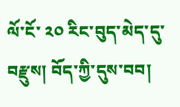ལོ་ངོ་ ༢༠ རིང་བུད་མེད་དུ་བརྫུས། བོད་ཀྱི་དུས་བབ།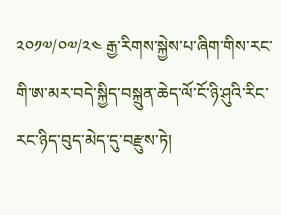༢༠༡༧/༠༧/༢༤ རྒྱ་རིགས་སྐྱེས་པ་ཞིག་གིས་རང་གི་ཨ་མར་བདེ་སྐྱིད་བསྐྲུན་ཆེད་ལོ་ངོ་ཉི་ཤུའི་རིང་རང་ཉིད་བུད་མེད་དུ་བརྫུས་ཏེ།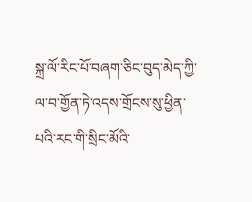སྐྲ་ལོ་རིང་པོ་བཞག་ཅིང་བུད་མེད་ཀྱི་ལ་བ་གྱོན་ཏེ་འདས་གྲོངས་སུ་ཕྱིན་པའི་རང་གི་སྲིང་མོའི་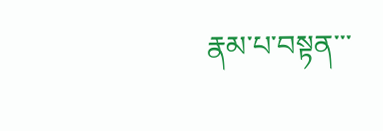རྣམ་པ་བསྟན་་་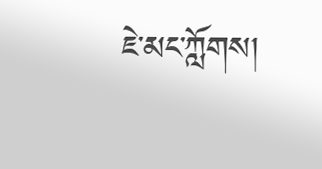ཇེ་མང་ཀློགས།